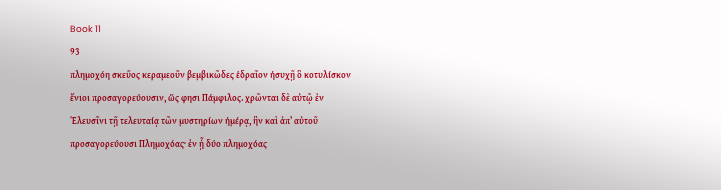Book 11
93
πλημοχόη σκεῦος κεραμεοῦν βεμβικῶδες ἑδραῖον ἡσυχῇ ὃ κοτυλίσκον ἔνιοι προσαγορεύουσιν, ὥς φησι Πάμφιλος. χρῶνται δὲ αὐτῷ ἐν Ἐλευσῖνι τῇ τελευταίᾳ τῶν μυστηρίων ἡμέρᾳ, ἣν καὶ ἀπ’ αὐτοῦ προσαγορεύουσι Πλημοχόας· ἐν ᾗ δύο πλημοχόας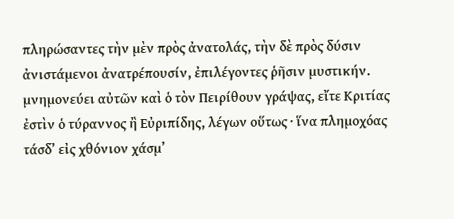πληρώσαντες τὴν μὲν πρὸς ἀνατολάς, τὴν δὲ πρὸς δύσιν ἀνιστάμενοι ἀνατρέπουσίν, ἐπιλέγοντες ῥῆσιν μυστικήν. μνημονεύει αὐτῶν καὶ ὁ τὸν Πειρίθουν γράψας, εἴτε Κριτίας ἐστὶν ὁ τύραννος ἢ Εὐριπίδης, λέγων οὕτως · ἵνα πλημοχόας τάσδ’ εἰς χθόνιον χάσμ’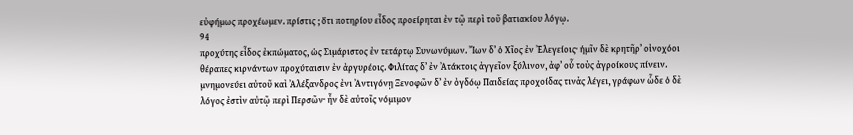εὐφήμως προχέωμεν. πρίστις ; ὅτι ποτηρίου εἶδος προείρηται ἐν τῷ περὶ τοῦ βατιακίου λόγῳ.
94
προχύτης εἶδος ἐκπώματος, ὡς Σιμάριστος ἐν τετάρτῳ Συνωνύμων. Ἴων δ’ ὁ Χῖος ἐν Ἐλεγείοις· ἡμῖν δὲ κρητῆρ’ οἰνοχόοι θέραπες κιρνάντων προχύταισιν ἐν ἀργυρέοις. Φιλίτας δ’ ἐν Ἀτάκτοις ἀγγεῖον ξύλινον, ἀφ’ οὗ τοὺς ἀγροίκους πίνειν. μνημονεύει αὐτοῦ καὶ Ἀλέξανδρος ἐνι Ἀντιγόνῃ Ξενοφῶν δ’ ἐν ὀγδόῳ Παιδείας προχοίδας τινὰς λέγει, γράφων ὧδε ὁ δὲ λόγος ἐστὶν αὐτῷ περὶ Περσῶν· ἦν δὲ αὐτοῖς νόμιμον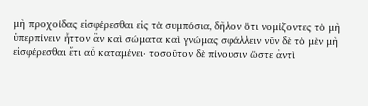μὴ προχοίδας εἰσφέρεσθαι εἰς τὰ συμπόσια, δῆλον ὅτι νομίζοντες τὸ μὴ ὑπερπίνειν ἧττον ἂν καὶ σώματα καὶ γνώμας σφάλλειν νῦν δὲ τὸ μὲν μὴ εἰσφέρεσθαι ἔτι αὖ καταμένει· τοσοῦτον δὲ πίνουσιν ὥστε ἀντὶ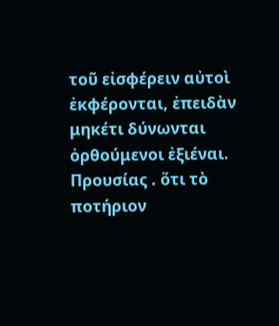τοῦ εἰσφέρειν αὐτοὶ ἐκφέρονται, ἐπειδὰν μηκέτι δύνωνται ὀρθούμενοι ἐξιέναι. Προυσίας . ὅτι τὸ ποτήριον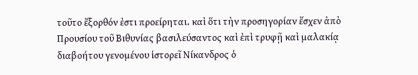τοῦτο ἔξορθόν ἐστι προείρηται. καὶ ὅτι τὴν προσηγορίαν ἔσχεν ἀπὸ Προυσίου τοῦ Βιθυνίας βασιλεύσαντος καὶ ἐπὶ τρυφῇ καὶ μαλακίᾳ διαβοήτου γενομένου ἱστορεῖ Νίκανδρος ὁ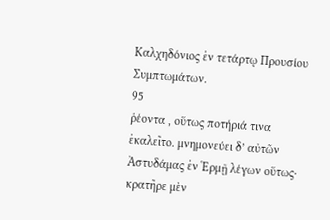Καλχηδόνιος ἐν τετάρτῳ Προυσίου Συμπτωμάτων.
95
ῥέοντα , οὕτως ποτήριά τινα ἐκαλεῖτο. μνημονεύει δ’ αὐτῶν Ἀστυδάμας ἐν Ἑρμῇ λέγων οὕτως· κρατῆρε μὲν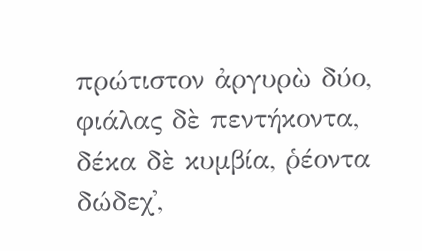πρώτιστον ἀργυρὼ δύο, φιάλας δὲ πεντήκοντα, δέκα δὲ κυμβία, ῥέοντα δώδεχ᾽,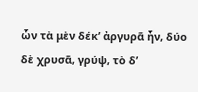ὧν τὰ μὲν δέκ’ ἀργυρᾶ ἦν, δύο δὲ χρυσᾶ, γρύψ, τὸ δ’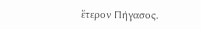ἕτερον Πήγασος.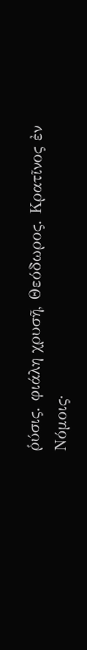ῥύσις. φιάλη χρυσῆ, Θεόδωρος. Κρατῖνος ἐν Νόμοις·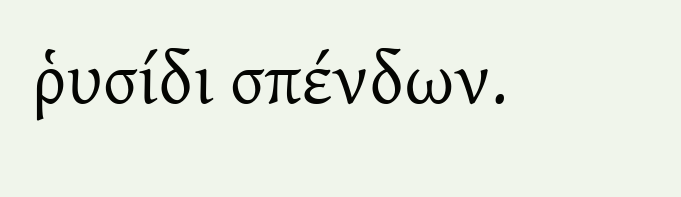ῥυσίδι σπένδων.